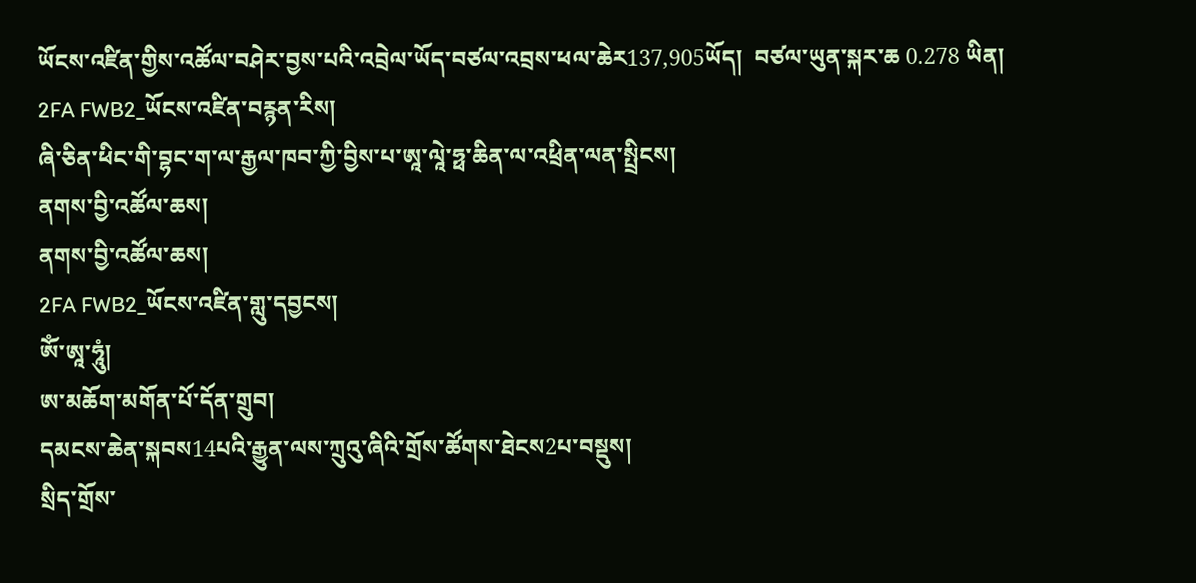ཡོངས་འཛིན་གྱིས་འཚོལ་བཤེར་བྱས་པའི་འབྲེལ་ཡོད་བཙལ་འབྲས་ཕལ་ཆེར137,905ཡོད།  བཙལ་ཡུན་སྐར་ཆ 0.278 ཡིན།
2FA FWB2_ཡོངས་འཛིན་བརྙན་རིས།
ཞི་ཅིན་ཕིང་གི་བྷང་ག་ལ་རྒྱལ་ཁབ་ཀྱི་བྱིས་པ་ཨཱ་ལཱེ་ཧྥ་ཆིན་ལ་འཕྲིན་ལན་སྤྲིངས།
ནགས་བྱི་འཚོལ་ཆས།
ནགས་བྱི་འཚོལ་ཆས།
2FA FWB2_ཡོངས་འཛིན་གླུ་དབྱངས།
ཨོཾ་ཨཱ་ཧཱུཾ།
ཨ་མཆོག་མགོན་པོ་དོན་གྲུབ།
དམངས་ཆེན་སྐབས14པའི་རྒྱུན་ལས་ཀྲུའུ་ཞིའི་གྲོས་ཚོགས་ཐེངས2པ་བསྡུས།
སྲིད་གྲོས་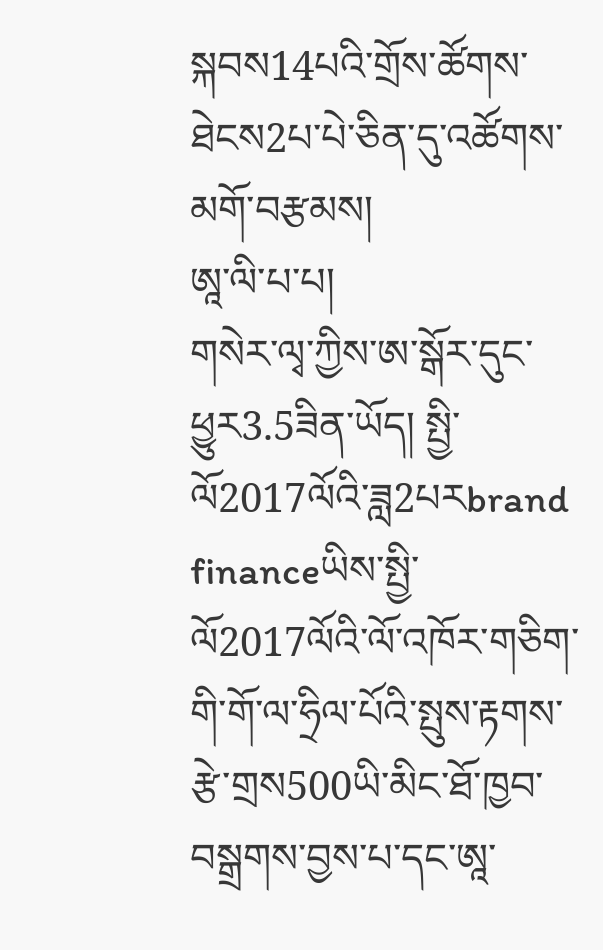སྐབས14པའི་གྲོས་ཚོགས་ཐེངས2པ་པེ་ཅིན་དུ་འཚོགས་མགོ་བརྩམས།
ཨཱ་ལི་པ་པ།
གསེར་ལྭ་ཀྱིས་ཨ་སྒོར་དུང་ཕྱུར3.5ཟིན་ཡོད། སྤྱི་ལོ2017ལོའི་ཟླ2པརbrand financeཡིས་སྤྱི་ལོ2017ལོའི་ལོ་འཁོར་གཅིག་གི་གོ་ལ་ཧྲིལ་པོའི་སྤུས་རྟགས་རྩེ་གྲས500ཡི་མིང་ཐོ་ཁྱབ་བསྒྲགས་བྱས་པ་དང་ཨཱ་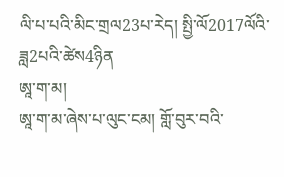ལི་པ་པའི་མིང་གྲལ23པ་རེད། སྤྱི་ལོ2017ལོའི་ཟླ2པའི་ཚེས4ཉིན
ཨཱ་ག་མ།
ཨཱ་ག་མ་ཞེས་པ་ལུང་ངམ། གློ་བུར་བའི་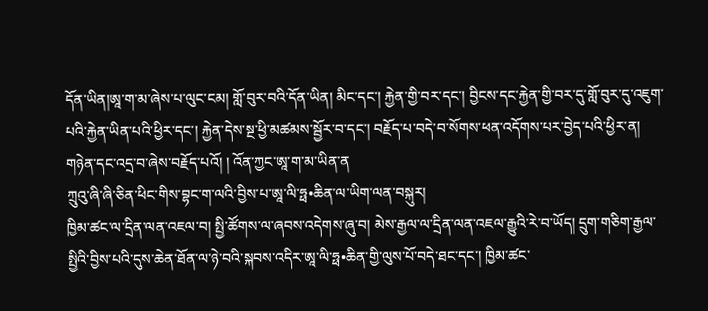དོན་ཡིན།ཨཱ་ག་མ་ཞེས་པ་ལུང་ངམ། གློ་བུར་བའི་དོན་ཡིན། མིང་དང་། རྐྱེན་གྱི་བར་དང་། བྱིངས་དང་རྐྱེན་གྱི་བར་དུ་གློ་བུར་དུ་འཇུག་པའི་རྐྱེན་ཡིན་པའི་ཕྱིར་དང་། རྐྱེན་དེས་སྔ་ཕྱི་མཚམས་སྦྱོར་བ་དང་། བརྗོད་པ་བདེ་བ་སོགས་ཕན་འདོགས་པར་བྱེད་པའི་ཕྱིར་ན། གཉེན་དང་འདྲ་བ་ཞེས་བརྗོད་པའོ། ། འོན་ཀྱང་ཨཱ་ག་མ་ཡིན་ན
ཀྲུའུ་ཞི་ཞི་ཅིན་ཕིང་གིས་བྷང་ག་ལའི་བྱིས་པ་ཨཱ་ལི་ཧྥ•ཆིན་ལ་ཡིག་ལན་བསྐུར།
ཁྱིམ་ཚང་ལ་དྲིན་ལན་འཇལ་བ། སྤྱི་ཚོགས་ལ་ཞབས་འདེགས་ཞུ་བ། མེས་རྒྱལ་ལ་དྲིན་ལན་འཇལ་རྒྱུའི་རེ་བ་ཡོད། དྲུག་གཅིག་རྒྱལ་སྤྱིའི་བྱིས་པའི་དུས་ཆེན་ཐོན་ལ་ཉེ་བའི་སྐབས་འདིར་ཨཱ་ལི་ཧྥ•ཆིན་གྱི་ལུས་པོ་བདེ་ཐང་དང་། ཁྱིམ་ཚང་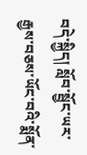བདེ་སྐྱིད། སློབ་སྦྱོང་ཡར་རྒྱས་བཅས་ཡོང་བའི་སྨོན་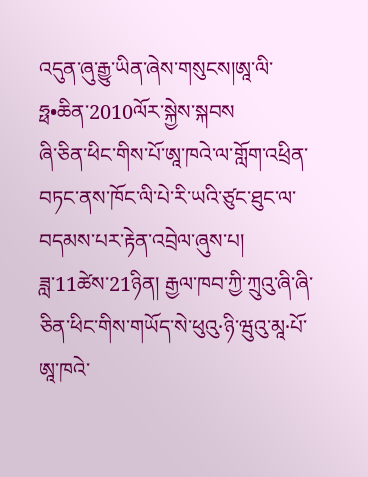འདུན་ཞུ་རྒྱུ་ཡིན་ཞེས་གསུངས།ཨཱ་ལི་ཧྥ•ཆིན་2010ལོར་སྐྱེས་སྐབས
ཞི་ཅིན་ཕིང་གིས་པོ་ཨཱ་ཁའེ་ལ་གློག་འཕྲིན་བཏང་ནས་ཁོང་ལི་པེ་རི་ཡའི་ཙུང་ཐུང་ལ་བདམས་པར་རྟེན་འབྲེལ་ཞུས་པ།
ཟླ་11ཚེས་21ཉིན། རྒྱལ་ཁབ་ཀྱི་ཀྲུའུ་ཞི་ཞི་ཅིན་ཕིང་གིས་གཡོད་སེ་ཕུའུ·ཉི་ཝུའུ་མཱ·པོ་ཨཱ་ཁའེ་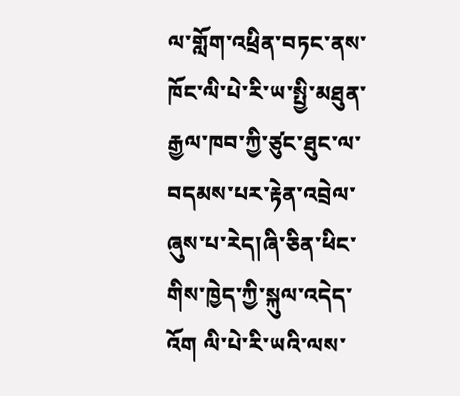ལ་གློག་འཕྲིན་བཏང་ནས་ཁོང་ལི་པེ་རི་ཡ་སྤྱི་མཐུན་རྒྱལ་ཁབ་ཀྱི་ཙུང་ཐུང་ལ་བདམས་པར་རྟེན་འབྲེལ་ཞུས་པ་རེད།ཞི་ཅིན་ཕིང་གིས་ཁྱེད་ཀྱི་སྐུལ་འདེད་འོག ལི་པེ་རི་ཡའི་ལས་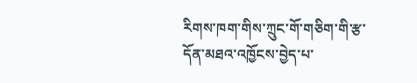རིགས་ཁག་གིས་ཀྲུང་གོ་གཅིག་གི་རྩ་དོན་མཐའ་འཁྱོངས་བྱེད་པ་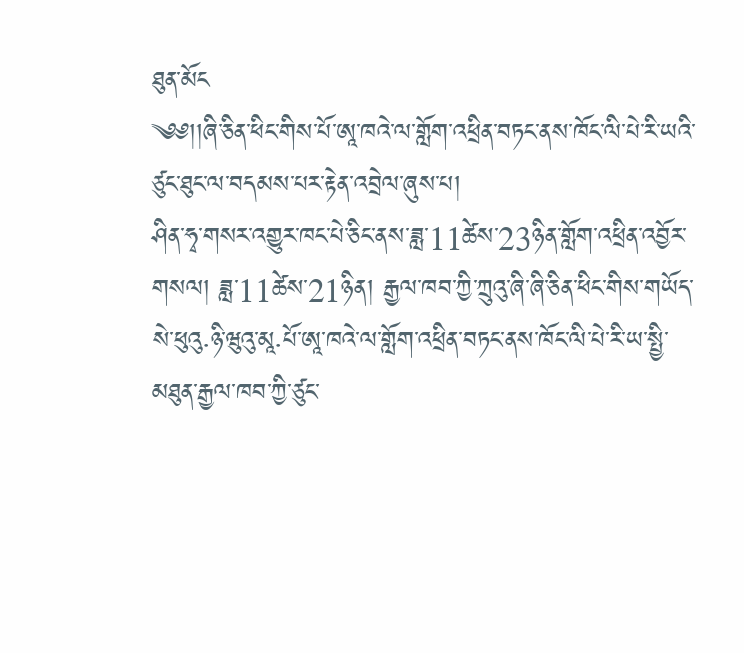ཐུན་མོང
༄༅།།ཞི་ཅིན་ཕིང་གིས་པོ་ཨཱ་ཁའེ་ལ་གློག་འཕྲིན་བཏང་ནས་ཁོང་ལི་པེ་རི་ཡའི་ཙུང་ཐུང་ལ་བདམས་པར་རྟེན་འབྲེལ་ཞུས་པ།
ཤིན་ཧྭ་གསར་འགྱུར་ཁང་པེ་ཅིང་ནས་ཟླ་11ཚེས་23ཉིན་གློག་འཕྲིན་འབྱོར་གསལ། ཟླ་11ཚེས་21ཉིན། རྒྱལ་ཁབ་ཀྱི་ཀྲུའུ་ཞི་ཞི་ཅིན་ཕིང་གིས་གཡོད་སེ་ཕུའུ·ཉི་ཝུའུ་མཱ·པོ་ཨཱ་ཁའེ་ལ་གློག་འཕྲིན་བཏང་ནས་ཁོང་ལི་པེ་རི་ཡ་སྤྱི་མཐུན་རྒྱལ་ཁབ་ཀྱི་ཙུང་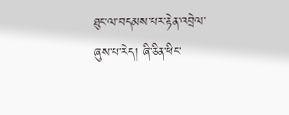ཐུང་ལ་བདམས་པར་རྟེན་འབྲེལ་ཞུས་པ་རེད། ཞི་ཅིན་ཕིང་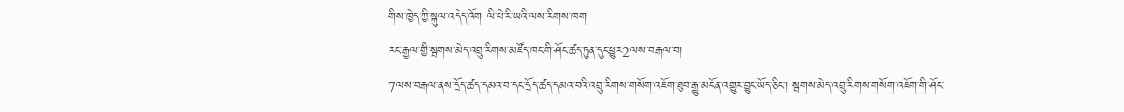གིས་ཁྱེད་ཀྱི་སྐུལ་འདེད་འོག ལི་པེ་རི་ཡའི་ལས་རིགས་ཁག
རང་རྒྱལ་གྱི་སྦགས་མེད་འབྲུ་རིགས་མཛོད་ཁང་གི་ཤོང་ཚད་ཏུན་དུང་ཕྱུར2ལས་བརྒལ་བ།
7ལས་བརྒལ་ནས་དྲོད་ཚད་དམའ་བ་དང་དྲོད་ཚད་དམའ་བའི་འབྲུ་རིགས་གསོག་འཇོག་ཐུབ་རྒྱུ་མངོན་འགྱུར་བྱུང་ཡོད་ཅིང་། སྦགས་མེད་འབྲུ་རིགས་གསོག་འཇོག་གི་ཤོང་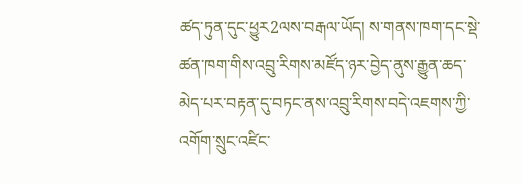ཚད་ཏུན་དུང་ཕྱུར2ལས་བརྒལ་ཡོད། ས་གནས་ཁག་དང་སྡེ་ཚན་ཁག་གིས་འབྲུ་རིགས་མཛོད་ཉར་བྱེད་ནུས་རྒྱུན་ཆད་མེད་པར་བརྟན་དུ་བཏང་ནས་འབྲུ་རིགས་བདེ་འཇགས་ཀྱི་འགོག་སྲུང་འཛིང་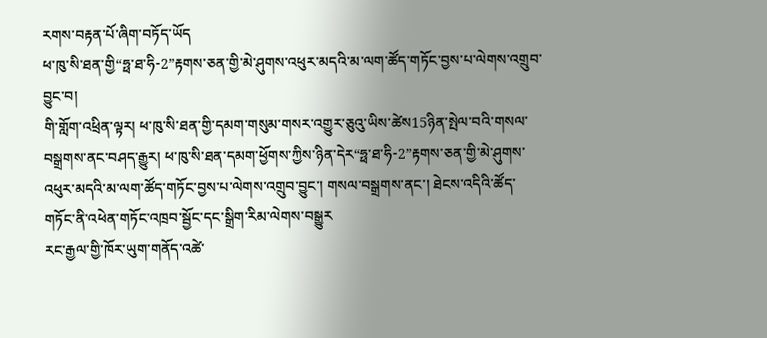རགས་བརྟན་པོ་ཞིག་བཏོད་ཡོད
ཕ་ཁུ་སི་ཐན་གྱི“ཧྥ་ཐ་ཧི-2”རྟགས་ཅན་གྱི་མེ་ཤུགས་འཕུར་མདའི་མ་ལག་ཚོད་གཏོང་བྱས་པ་ལེགས་འགྲུབ་བྱུང་བ།
གི་གློག་འཕྲིན་ལྟར། ཕ་ཁུ་སི་ཐན་གྱི་དམག་གསུམ་གསར་འགྱུར་ཅུའུ་ཡིས་ཚེས15ཉིན་སྤེལ་བའི་གསལ་བསྒྲགས་ནང་བཤད་རྒྱུར། ཕ་ཁུ་སི་ཐན་དམག་ཕྱོགས་ཀྱིས་ཉིན་དེར“ཧྥ་ཐ་ཧི-2”རྟགས་ཅན་གྱི་མེ་ཤུགས་འཕུར་མདའི་མ་ལག་ཚོད་གཏོང་བྱས་པ་ལེགས་འགྲུབ་བྱུང་། གསལ་བསྒྲགས་ནང་། ཐེངས་འདིའི་ཚོད་གཏོང་ནི་འཕེན་གཏོང་འཁྲབ་སྦྱོང་དང་སྒྲིག་རིམ་ལེགས་བསྒྱུར
རང་རྒྱལ་གྱི་ཁོར་ཡུག་གནོད་འཚེ་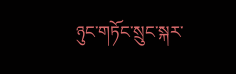ཉུང་གཏོང་སྲུང་སྐར་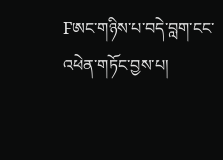Fཨང་གཉིས་པ་བདེ་བླག་ངང་འཕེན་གཏོང་བྱས་པ།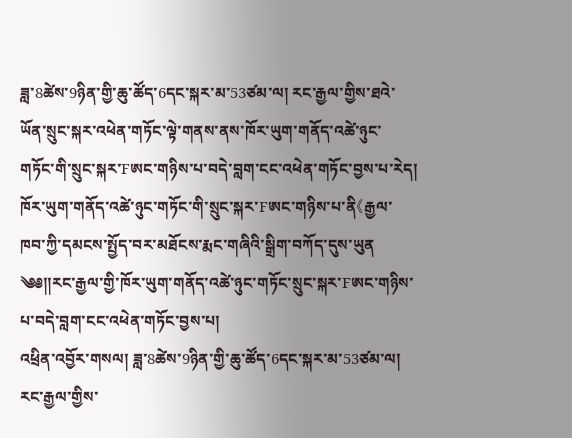ཟླ་8ཚེས་9ཉིན་གྱི་ཆུ་ཚོད་6དང་སྐར་མ་53ཙམ་ལ། རང་རྒྱལ་གྱིས་ཐའེ་ཡོན་སྲུང་སྐར་འཕེན་གཏོང་ལྟེ་གནས་ནས་ཁོར་ཡུག་གནོད་འཚེ་ཉུང་གཏོང་གི་སྲུང་སྐར་Fཨང་གཉིས་པ་བདེ་བླག་ངང་འཕེན་གཏོང་བྱས་པ་རེད། ཁོར་ཡུག་གནོད་འཚེ་ཉུང་གཏོང་གི་སྲུང་སྐར་Fཨང་གཉིས་པ་ནི《རྒྱལ་ཁབ་ཀྱི་དམངས་སྤྱོད་བར་མཐོངས་རྨང་གཞིའི་སྒྲིག་བཀོད་དུས་ཡུན
༄༅།།རང་རྒྱལ་གྱི་ཁོར་ཡུག་གནོད་འཚེ་ཉུང་གཏོང་སྲུང་སྐར་Fཨང་གཉིས་པ་བདེ་བླག་ངང་འཕེན་གཏོང་བྱས་པ།
འཕྲིན་འབྱོར་གསལ། ཟླ་8ཚེས་9ཉིན་གྱི་ཆུ་ཚོད་6དང་སྐར་མ་53ཙམ་ལ། རང་རྒྱལ་གྱིས་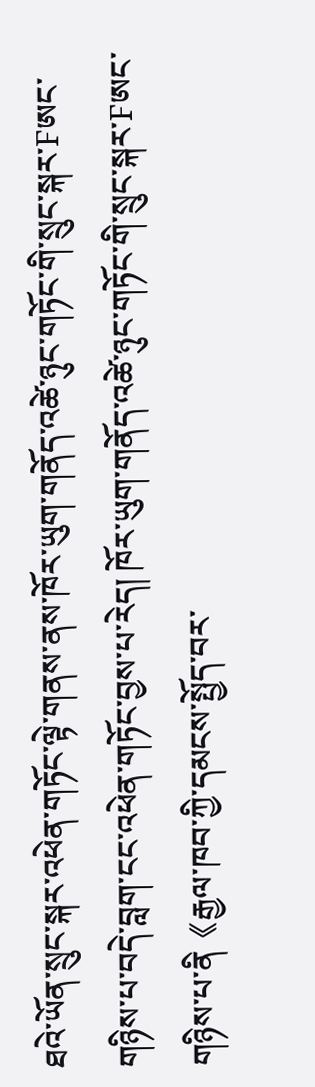ཐའེ་ཡོན་སྲུང་སྐར་འཕེན་གཏོང་ལྟེ་གནས་ནས་ཁོར་ཡུག་གནོད་འཚེ་ཉུང་གཏོང་གི་སྲུང་སྐར་Fཨང་གཉིས་པ་བདེ་བླག་ངང་འཕེན་གཏོང་བྱས་པ་རེད། ཁོར་ཡུག་གནོད་འཚེ་ཉུང་གཏོང་གི་སྲུང་སྐར་Fཨང་གཉིས་པ་ནི《རྒྱལ་ཁབ་ཀྱི་དམངས་སྤྱོད་བར་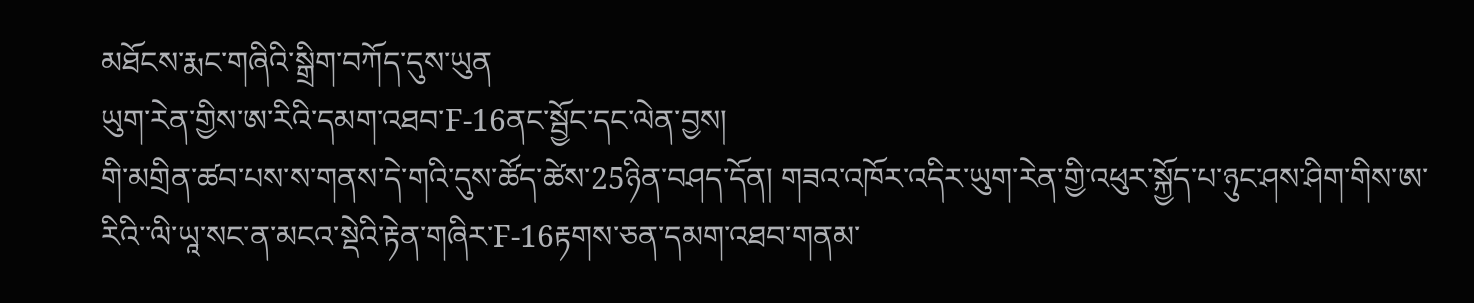མཐོངས་རྨང་གཞིའི་སྒྲིག་བཀོད་དུས་ཡུན
ཡུག་རེན་གྱིས་ཨ་རིའི་དམག་འཐབ་F-16ནང་སྦྱོང་དང་ལེན་བྱས།
གི་མགྲིན་ཚབ་པས་ས་གནས་དེ་གའི་དུས་ཚོད་ཚེས་25ཉིན་བཤད་དོན། གཟའ་འཁོར་འདིར་ཡུག་རེན་གྱི་འཕུར་སྐྱོད་པ་ཉུང་ཤས་ཤིག་གིས་ཨ་རིའི་་ལི་ཡཱ་སང་ན་མངའ་སྡེའི་རྟེན་གཞིར་F-16རྟགས་ཅན་དམག་འཐབ་གནམ་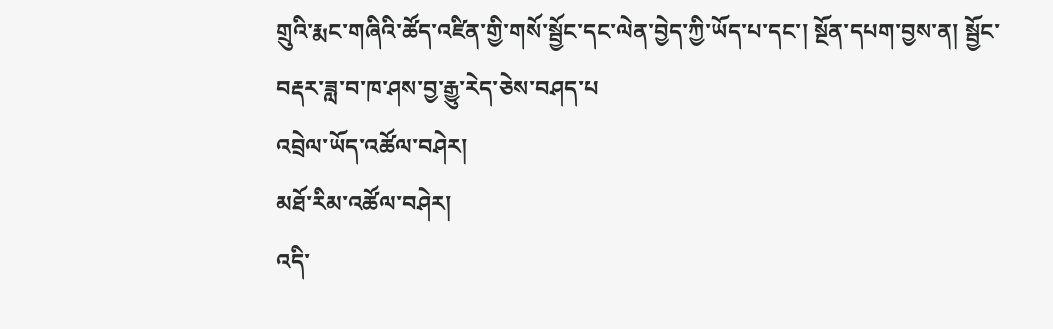གྲུའི་རྨང་གཞིའི་ཚོད་འཛིན་གྱི་གསོ་སྦྱོང་དང་ལེན་བྱེད་ཀྱི་ཡོད་པ་དང་། སྔོན་དཔག་བྱས་ན། སྦྱོང་བརྡར་ཟླ་བ་ཁ་ཤས་བྱ་རྒྱུ་རེད་ཅེས་བཤད་པ
འབྲེལ་ཡོད་འཚོལ་བཤེར།
མཐོ་རིམ་འཚོལ་བཤེར།
འདི་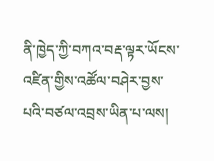ནི་ཁྱེད་ཀྱི་བཀའ་བརྡ་ལྟར་ཡོངས་འཛིན་གྱིས་འཚོལ་བཤེར་བྱས་པའི་བཙལ་འབྲས་ཡིན་པ་ལས།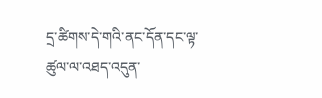དྲ་ཚིགས་དེ་གའི་ནང་དོན་དང་ལྟ་ཚུལ་ལ་འཐད་འདུན་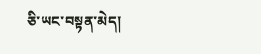ཅི་ཡང་བསྟན་མེད།